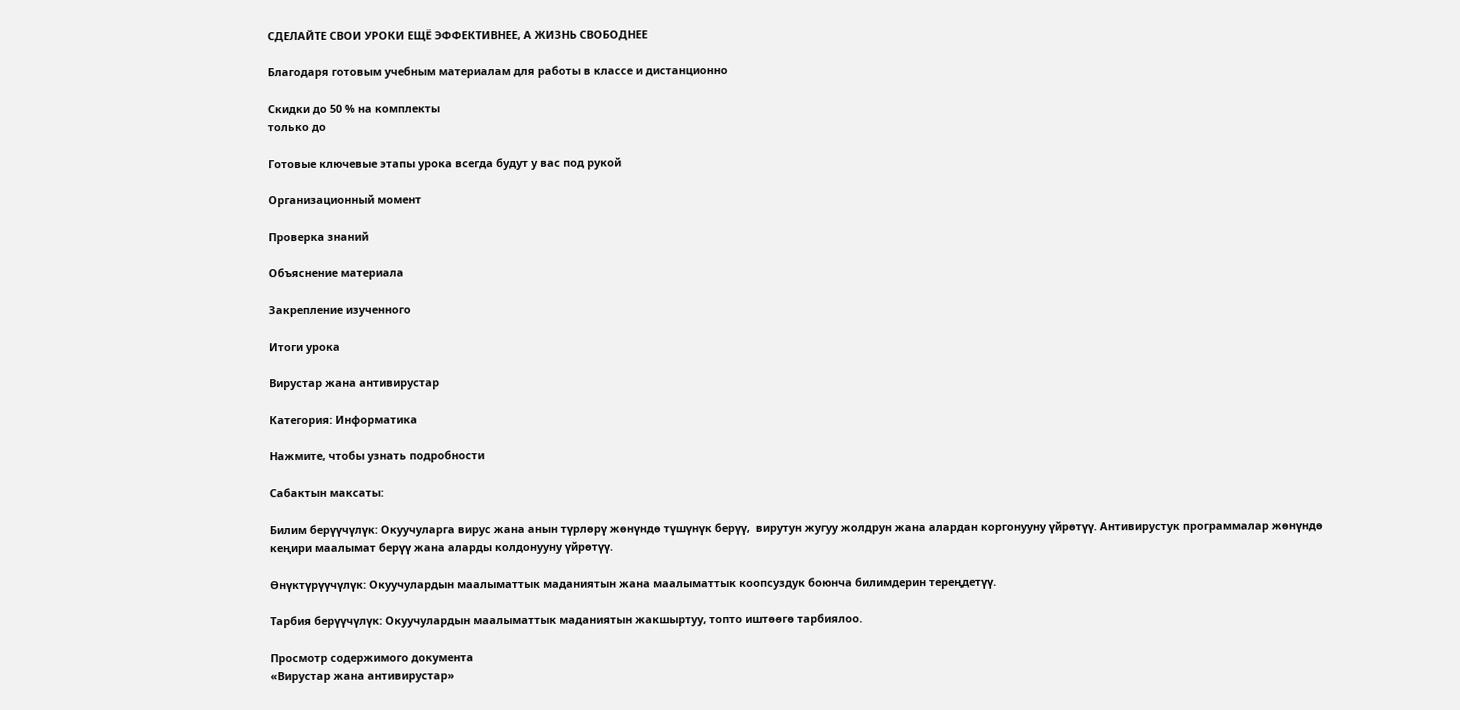СДЕЛАЙТЕ СВОИ УРОКИ ЕЩЁ ЭФФЕКТИВНЕЕ, А ЖИЗНЬ СВОБОДНЕЕ

Благодаря готовым учебным материалам для работы в классе и дистанционно

Скидки до 50 % на комплекты
только до

Готовые ключевые этапы урока всегда будут у вас под рукой

Организационный момент

Проверка знаний

Объяснение материала

Закрепление изученного

Итоги урока

Вируcтар жана антивирустар

Категория: Информатика

Нажмите, чтобы узнать подробности

Сабактын максаты:

Билим берүүчүлүк: Окуучуларга вирус жана анын түрлөрү жөнүндө түшүнүк берүү,  вирутун жугуу жолдрун жана алардан коргонууну үйрөтүү. Антивирустук программалар жөнүндө кеңири маалымат берүү жана аларды колдонууну үйрөтүү.

Өнүктүрүүчүлүк: Окуучулардын маалыматтык маданиятын жана маалыматтык коопсуздук боюнча билимдерин тереңдетүү.

Тарбия берүүчүлүк: Окуучулардын маалыматтык маданиятын жакшыртуу, топто иштөөгө тарбиялоо.

Просмотр содержимого документа
«Вируcтар жана антивирустар»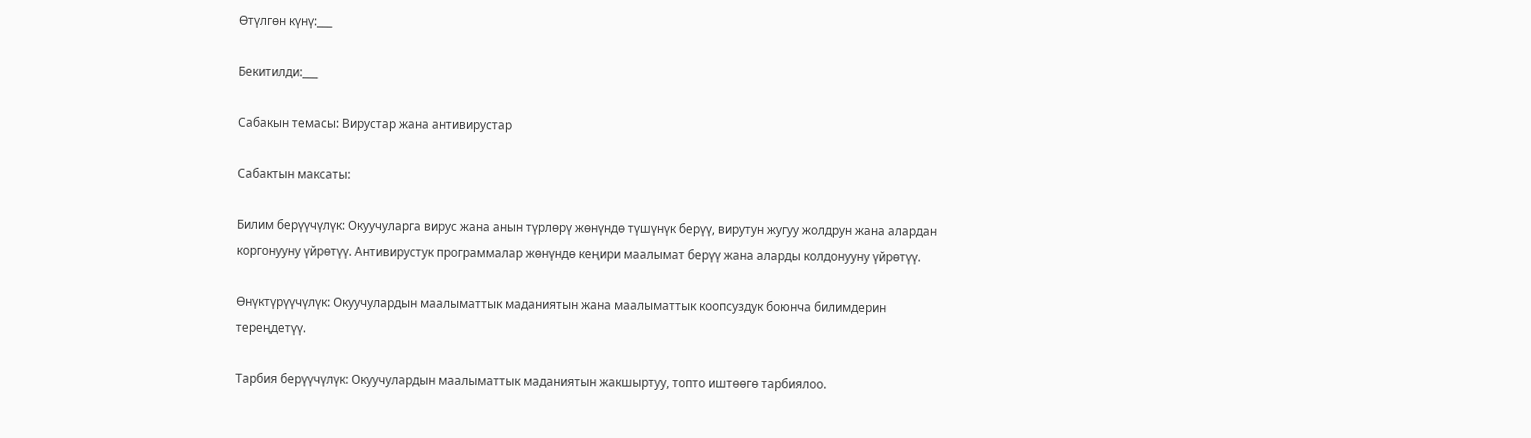Өтүлгөн күнү:___

Бекитилди:___

Сабакын темасы: Вируcтар жана антивирустар

Сабактын максаты:

Билим берүүчүлүк: Окуучуларга вирус жана анын түрлөрү жөнүндө түшүнүк берүү, вирутун жугуу жолдрун жана алардан коргонууну үйрөтүү. Антивирустук программалар жөнүндө кеңири маалымат берүү жана аларды колдонууну үйрөтүү.

Өнүктүрүүчүлүк: Окуучулардын маалыматтык маданиятын жана маалыматтык коопсуздук боюнча билимдерин тереңдетүү.

Тарбия берүүчүлүк: Окуучулардын маалыматтык маданиятын жакшыртуу, топто иштөөгө тарбиялоо.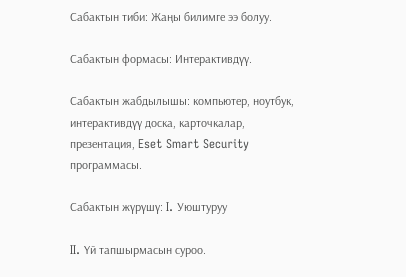Сабактын тиби: Жаңы билимге ээ болуу.

Сабактын формасы: Интерактивдүү.

Сабактын жабдылышы: компьютер, ноутбук, интерактивдүү доска, карточкалар, презентация, Eset Smart Security программасы.

Сабактын жүрүшү: I. Уюштуруу

II. Үй тапшырмасын суроо.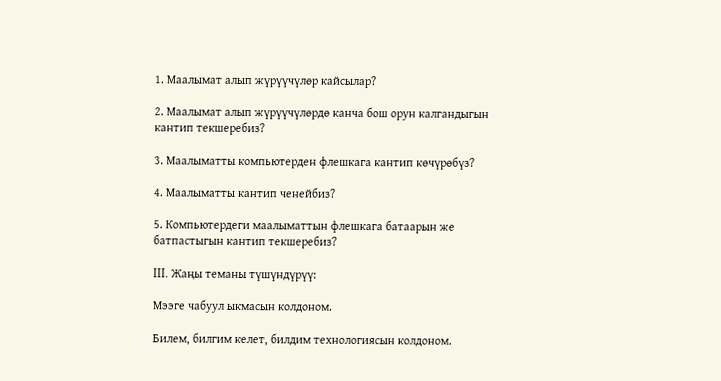1. Маалымат алып жүрүүчүлөр кайсылар?

2. Маалымат алып жүрүүчүлөрдө канча бош орун калгандыгын кантип текшеребиз?

3. Маалыматты компьютерден флешкага кантип көчүрөбүз?

4. Маалыматты кантип ченейбиз?

5. Компьютердеги маалыматтын флешкага батаарын же батпастыгын кантип текшеребиз?

III. Жаңы теманы түшүндүрүү:

Мээге чабуул ыкмасын колдоном.

Билем, билгим келет, билдим технологиясын колдоном.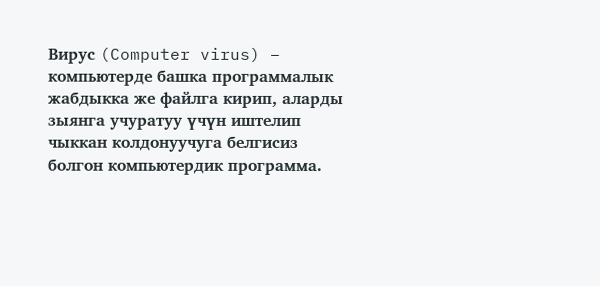Вирус (Computer virus) – компьютерде башка программалык жабдыкка же файлга кирип, аларды зыянга учуратуу үчүн иштелип чыккан колдонуучуга белгисиз болгон компьютердик программа.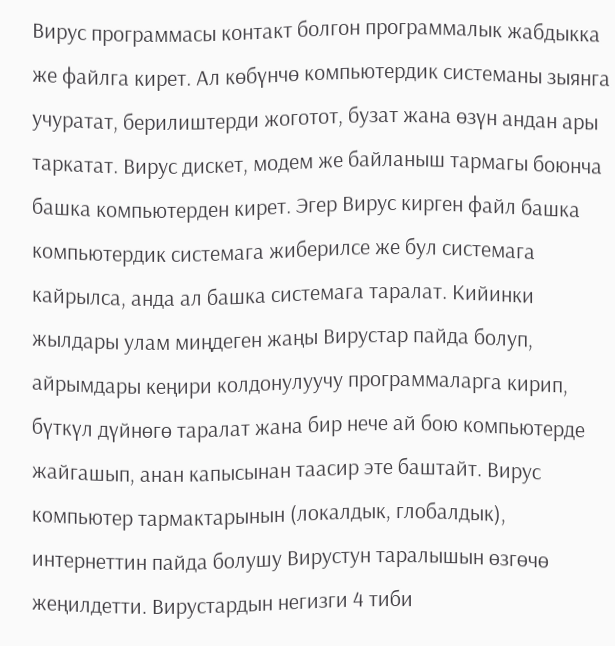Вирус программасы контакт болгон программалык жабдыкка же файлга кирет. Ал көбүнчө компьютердик системаны зыянга учуратат, берилиштерди жоготот, бузат жана өзүн андан ары таркатат. Вирус дискет, модем же байланыш тармагы боюнча башка компьютерден кирет. Эгер Вирус кирген файл башка компьютердик системага жиберилсе же бул системага кайрылса, анда ал башка системага таралат. Кийинки жылдары улам миңдеген жаңы Вирустар пайда болуп, айрымдары кеңири колдонулуучу программаларга кирип, бүткүл дүйнөгө таралат жана бир нече ай бою компьютерде жайгашып, анан капысынан таасир эте баштайт. Вирус компьютер тармактарынын (локалдык, глобалдык), интернеттин пайда болушу Вирустун таралышын өзгөчө жеңилдетти. Вирустардын негизги 4 тиби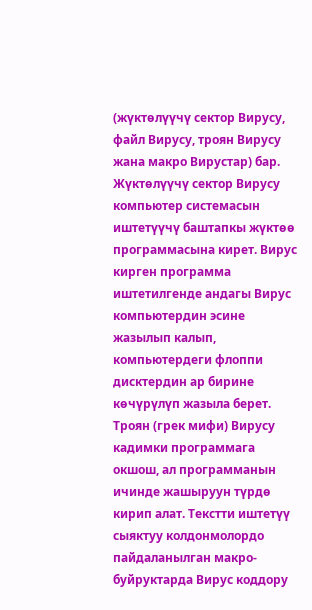(жүктөлүүчү сектор Вирусу, файл Вирусу, троян Вирусу жана макро Вирустар) бар. Жүктөлүүчү сектор Вирусу компьютер системасын иштетүүчү баштапкы жүктөө программасына кирет. Вирус кирген программа иштетилгенде андагы Вирус компьютердин эсине жазылып калып, компьютердеги флоппи дисктердин ар бирине көчүрүлүп жазыла берет. Троян (грек мифи) Вирусу кадимки программага окшош, ал программанын ичинде жашыруун түрдө кирип алат. Текстти иштетүү сыяктуу колдонмолордо пайдаланылган макро-буйруктарда Вирус коддору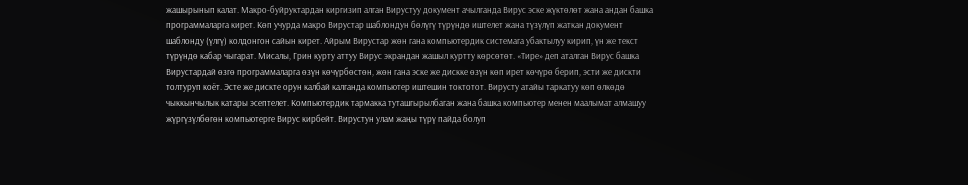жашырынып калат. Макро-буйруктардан киргизип алган Вирустуу документ ачылганда Вирус эске жүктөлөт жана андан башка программаларга кирет. Көп учурда макро Вирустар шаблондун бөлүгү түрүндө иштелет жана түзүлүп жаткан документ шаблонду (үлгү) колдонгон сайын кирет. Айрым Вирустар жөн гана компьютердик системага убактылуу кирип, үн же текст түрүндө кабар чыгарат. Мисалы, Грин курту аттуу Вирус экрандан жашыл куртту көрсөтөт. «Тире» деп аталган Вирус башка Вирустардай өзгө программаларга өзүн көчүрбөстөн, жөн гана эске же дискке өзүн көп ирет көчүрө берип, эсти же дискти толтуруп коёт. Эсте же дискте орун калбай калганда компьютер иштешин токтотот. Вирусту атайы таркатуу көп өлкөдө чыккынчылык катары эсептелет. Компьютердик тармакка туташгырылбаган жана башка компьютер менен маалымат алмашуу жүргүзүлбөгөн компьютерге Вирус кирбейт. Вирустун улам жаңы түрү пайда болуп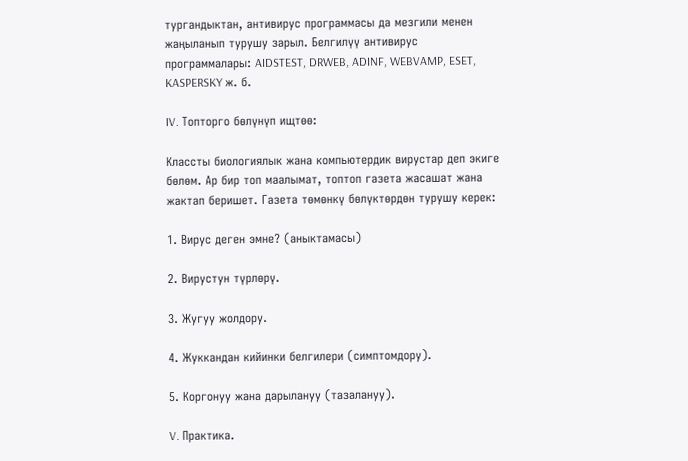тургандыктан, антивирус программасы да мезгили менен жаңыланып турушу зарыл. Белгилүү антивирус программалары: AIDSTEST, DRWEB, ADINF, WEBVAMP, ESET, KASPERSKY ж. б.

IV. Топторго бөлүнүп ищтөө:

Классты биологиялык жана компьютердик вирустар деп экиге бөлөм. Ар бир топ маалымат, топтоп газета жасашат жана жактап беришет. Газета төмөнкү бөлүктөрдөн турушу керек:

1. Вирус деген эмне? (аныктамасы)

2. Вирустун түрлөрү.

3. Жугуу жолдору.

4. Жуккандан кийинки белгилери (симптомдору).

5. Коргонуу жана дарылануу (тазалануу).

V. Практика.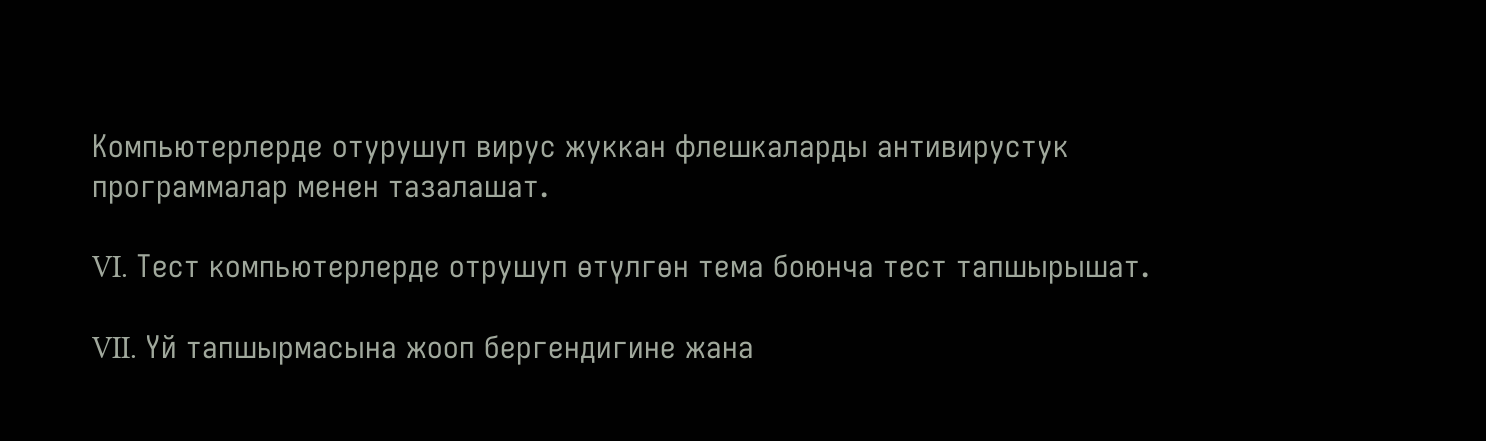Компьютерлерде отурушуп вирус жуккан флешкаларды антивирустук программалар менен тазалашат.

VI. Тест компьютерлерде отрушуп өтүлгөн тема боюнча тест тапшырышат.

VII. Үй тапшырмасына жооп бергендигине жана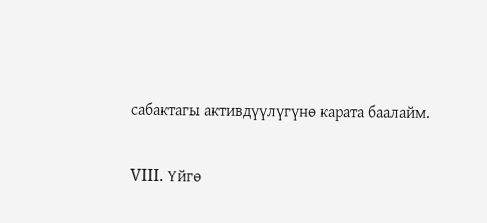сабактагы активдүүлүгүнө карата баалайм.

VIII. Үйгө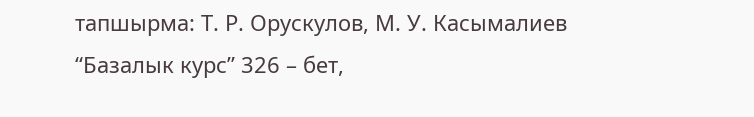тапшырма: Т. Р. Орускулов, М. У. Касымалиев “Базалык курс” 326 – бет,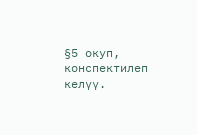§5 окуп, конспектилеп келүү.